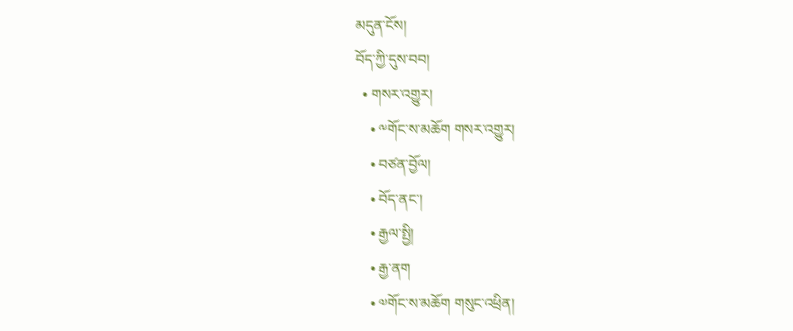མདུན་ངོས།
བོད་ཀྱི་དུས་བབ།
  • གསར་འགྱུར།
    • ༸གོང་ས་མཆོག གསར་འགྱུར།
    • བཙན་བྱོལ།
    • བོད་ནང་།
    • རྒྱལ་སྤྱི།
    • རྒྱ་ནག
    • ༧གོང་ས་མཆོག གསུང་འཕྲིན།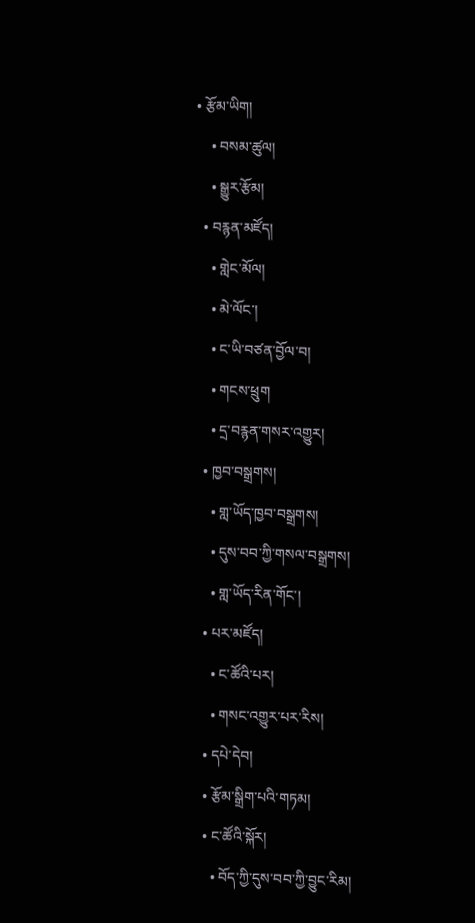• རྩོམ་ཡིག།
    • བསམ་ཚུལ།
    • སྒྱུར་རྩོམ།
  • བརྙན་མཛོད།
    • གླེང་མོལ།
    • མེ་ལོང་།
    • ང་ཡི་བཙན་བྱོལ་བ།
    • གངས་ཕྲུག
    • དྲ་བརྙན་གསར་འགྱུར།
  • ཁྱབ་བསྒྲགས།
    • གླ་ཡོད་ཁྱབ་བསྒྲགས།
    • དུས་བབ་ཀྱི་གསལ་བསྒྲགས།
    • གླ་ཡོད་རིན་གོང་།
  • པར་མཛོད།
    • ང་ཚོའི་པར།
    • གསང་འགྱུར་པར་རིས།
  • དཔེ་དེབ།
  • རྩོམ་སྒྲིག་པའི་གཏམ།
  • ང་ཚོའི་སྐོར།
    • བོད་ཀྱི་དུས་བབ་ཀྱི་བྱུང་རིམ།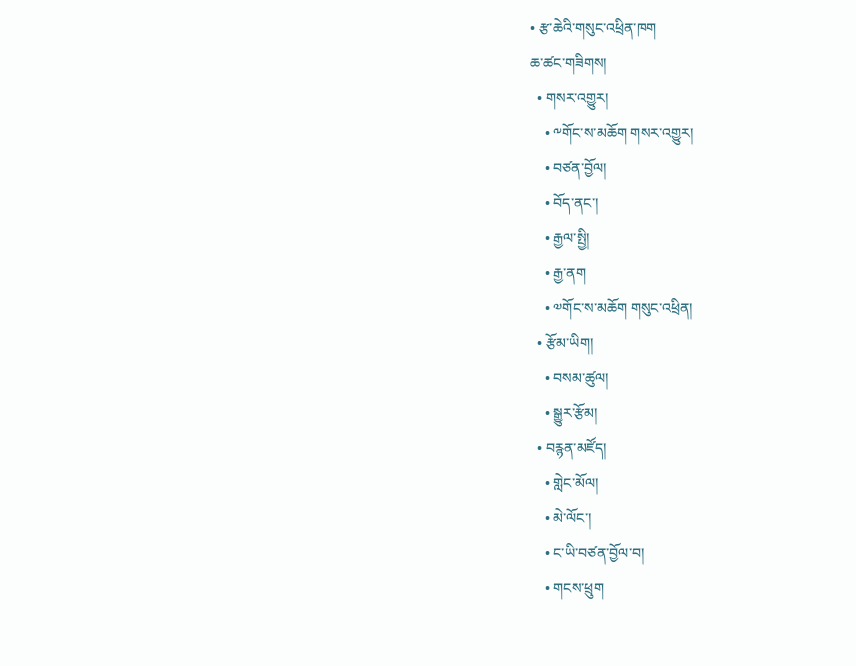• རྩ་ཆེའི་གསུང་འཕྲིན་ཁག
ཆ་ཚང་གཟིགས།
  • གསར་འགྱུར།
    • ༸གོང་ས་མཆོག གསར་འགྱུར།
    • བཙན་བྱོལ།
    • བོད་ནང་།
    • རྒྱལ་སྤྱི།
    • རྒྱ་ནག
    • ༧གོང་ས་མཆོག གསུང་འཕྲིན།
  • རྩོམ་ཡིག།
    • བསམ་ཚུལ།
    • སྒྱུར་རྩོམ།
  • བརྙན་མཛོད།
    • གླེང་མོལ།
    • མེ་ལོང་།
    • ང་ཡི་བཙན་བྱོལ་བ།
    • གངས་ཕྲུག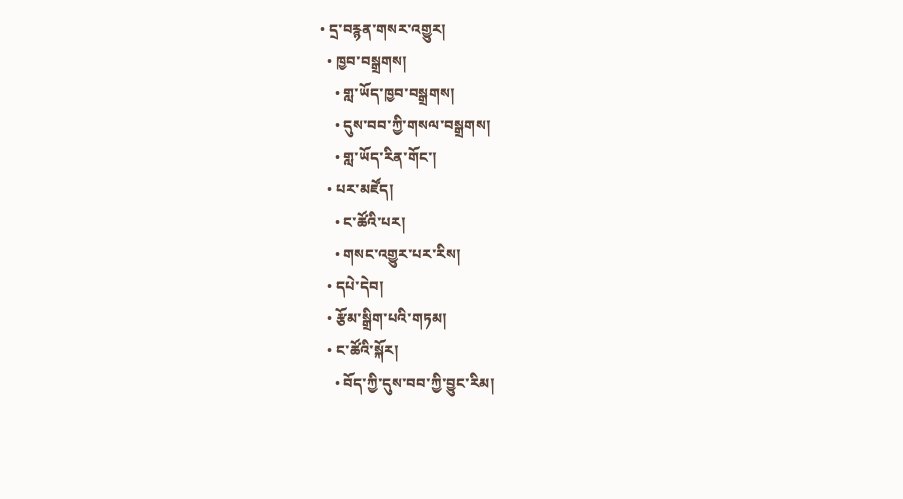• དྲ་བརྙན་གསར་འགྱུར།
  • ཁྱབ་བསྒྲགས།
    • གླ་ཡོད་ཁྱབ་བསྒྲགས།
    • དུས་བབ་ཀྱི་གསལ་བསྒྲགས།
    • གླ་ཡོད་རིན་གོང་།
  • པར་མཛོད།
    • ང་ཚོའི་པར།
    • གསང་འགྱུར་པར་རིས།
  • དཔེ་དེབ།
  • རྩོམ་སྒྲིག་པའི་གཏམ།
  • ང་ཚོའི་སྐོར།
    • བོད་ཀྱི་དུས་བབ་ཀྱི་བྱུང་རིམ།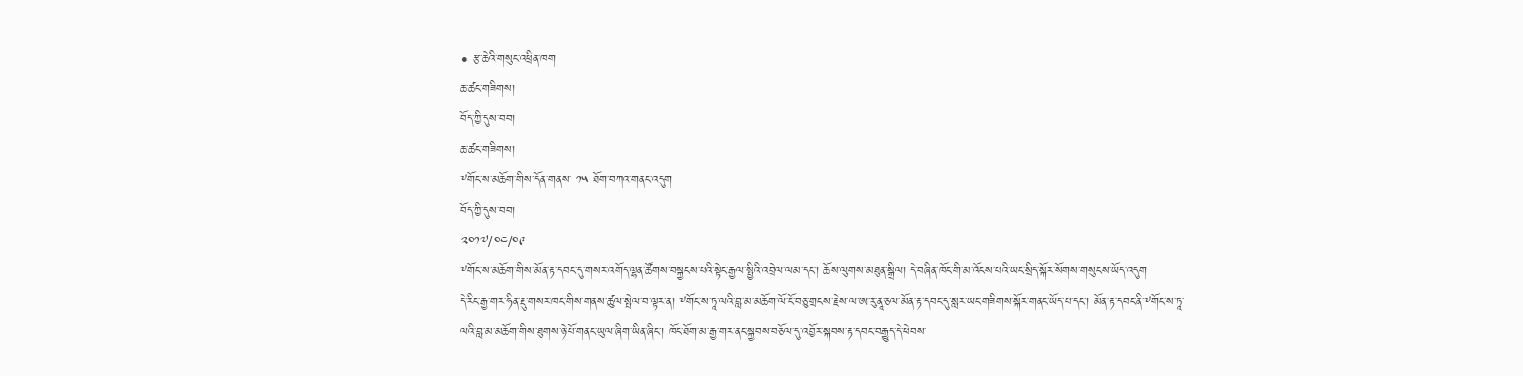• རྩ་ཆེའི་གསུང་འཕྲིན་ཁག
ཆ་ཚང་གཟིགས།
བོད་ཀྱི་དུས་བབ།
ཆ་ཚང་གཟིགས།
༸གོང་ས་མཆོག་གིས་དོན་གནས་ ༡༥ ཐོག་བཀའ་གནང་འདུག
བོད་ཀྱི་དུས་བབ།
༢༠༡༧/༠༤/༠༩
༸གོང་ས་མཆོག་གིས་མོན་རྟ་དབང་དུ་གསར་འགོད་ལྷན་ཚོགས་བསྐྱངས་པའི་སྟེང་རྒྱལ་སྤྱིའི་འབྲེལ་ལམ་དང་། ཆོས་ལུགས་མཐུན་སྒྲིལ། དེ་བཞིན་ཁོང་གི་མ་འོངས་པའི་ཡང་སྲིད་སྐོར་སོགས་གསུངས་ཡོད་འདུག
དེ་རིང་རྒྱ་གར་ཧིན་རྡུ་གསར་ཁང་གིས་གནས་ཚུལ་སྤེལ་བ་ལྟར་ན། ༸གོང་ས་ཏཱ་ལའི་བླ་མ་མཆོག་ལོ་ངོ་བཅུ་གྲངས་རྗེས་ལ་ཨ་རུ་ནཱ་ཅལ་མོན་རྟ་དབང་དུ་སླར་ཡང་གཟིགས་སྐོར་གནང་ཡོད་པ་དང་། མོན་རྟ་དབང་ནི་༸གོང་ས་ཏཱ་ལའི་བླ་མ་མཆོག་གིས་ཐུགས་ཉེ་པོ་གནང་ཡུལ་ཞིག་ཡིན་ཞིང་། ཁོང་ཐོག་མ་རྒྱ་གར་ནང་སྐྱབས་བཅོལ་དུ་འབྱོར་སྐབས་རྟ་དབང་བརྒྱུད་དེ་ཕེབས་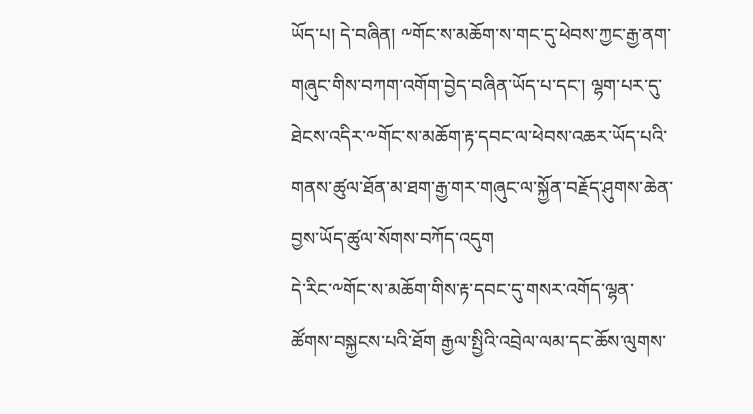ཡོད་པ། དེ་བཞིན། ༸གོང་ས་མཆོག་ས་གང་དུ་ཕེབས་ཀྱང་རྒྱ་ནག་གཞུང་གིས་བཀག་འགོག་བྱེད་བཞིན་ཡོད་པ་དང་། ལྷག་པར་དུ་ཐེངས་འདིར་༸གོང་ས་མཆོག་རྟ་དབང་ལ་ཕེབས་འཆར་ཡོད་པའི་གནས་ཚུལ་ཐོན་མ་ཐག་རྒྱ་གར་གཞུང་ལ་སྐྱོན་བརྗོད་ཤུགས་ཆེན་བྱས་ཡོད་ཚུལ་སོགས་བཀོད་འདུག
དེ་རིང་༸གོང་ས་མཆོག་གིས་རྟ་དབང་དུ་གསར་འགོད་ལྷན་ཚོགས་བསྐྱངས་པའི་ཐོག རྒྱལ་སྤྱིའི་འབྲེལ་ལམ་དང་ཆོས་ལུགས་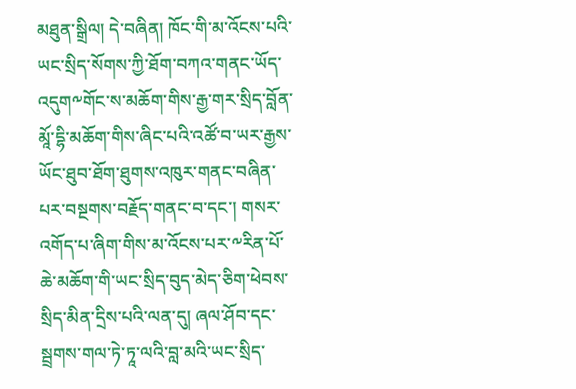མཐུན་སྒྲིལ། དེ་བཞིན། ཁོང་གི་མ་འོངས་པའི་ཡང་སྲིད་སོགས་ཀྱི་ཐོག་བཀའ་གནང་ཡོད་འདུག༸གོང་ས་མཆོག་གིས་རྒྱ་གར་སྲིད་བློན་མཱོ་དྷི་མཆོག་གིས་ཞིང་པའི་འཚོ་བ་ཡར་རྒྱས་ཡོང་ཐུབ་ཐོག་ཐུགས་འཁུར་གནང་བཞིན་པར་བསྔགས་བརྗོད་གནང་བ་དང་། གསར་འགོད་པ་ཞིག་གིས་མ་འོངས་པར་༸རིན་པོ་ཆེ་མཆོག་གི་ཡང་སྲིད་བུད་མེད་ཅིག་ཕེབས་སྲིད་མིན་དྲིས་པའི་ལན་དུ། ཞལ་ཤོབ་དང་སྦྲགས་གལ་ཏེ་ཏཱ་ལའི་བླ་མའི་ཡང་སྲིད་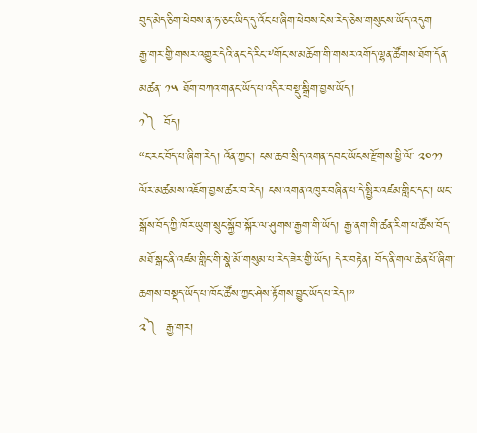བུད་མེད་ཅིག་ཕེབས་ན་ཧ་ཅང་ཡིད་དུ་འོང་པ་ཞིག་ཕེབས་ངེས་རེད་ཅེས་གསུངས་ཡོད་འདུག
རྒྱ་གར་གྱི་གསར་འགྱུར་དེའི་ནང་དེ་རིང་༸གོང་ས་མཆོག་གི་གསར་འགོད་ལྷན་ཚོགས་ཐོག་དོན་མཚན་ ༡༥ ཐོག་བཀའ་གནང་ཡོད་པ་འདིར་བསྡུ་སྒྲིག་བྱས་ཡོད།
༡༽  བོད།
“ང་རང་བོད་པ་ཞིག་རེད། འོན་ཀྱང་། ངས་ཆབ་སྲིད་འགན་དབང་ཡོངས་རྫོགས་ཕྱི་ལོ་ ༢༠༡༡ ལོར་མཚམས་འཇོག་བྱས་ཚར་བ་རེད། ངས་འགན་འཁུར་བཞིན་པ་དེ་སྤྱིར་འཛམ་གླིང་དང་། ཡང་སྒོས་བོད་ཀྱི་ཁོར་ཡུག་སྲུང་སྐྱོབ་སྐོར་ལ་ཤུགས་རྒྱག་གི་ཡོད། རྒྱ་ནག་གི་ཚན་རིག་པ་ཚོས་བོད་མཐོ་སྒང་ནི་འཛམ་གླིང་གི་སྣེ་མོ་གསུམ་པ་རེད་ཟེར་གྱི་ཡོད། དེར་བརྟེན། བོད་ནི་གལ་ཆེན་པོ་ཞིག་ཆགས་བསྡད་ཡོད་པ་ཁོང་ཚོས་ཀྱང་ཤེས་རྟོགས་བྱུང་ཡོད་པ་རེད།”
༢༽  རྒྱ་གར།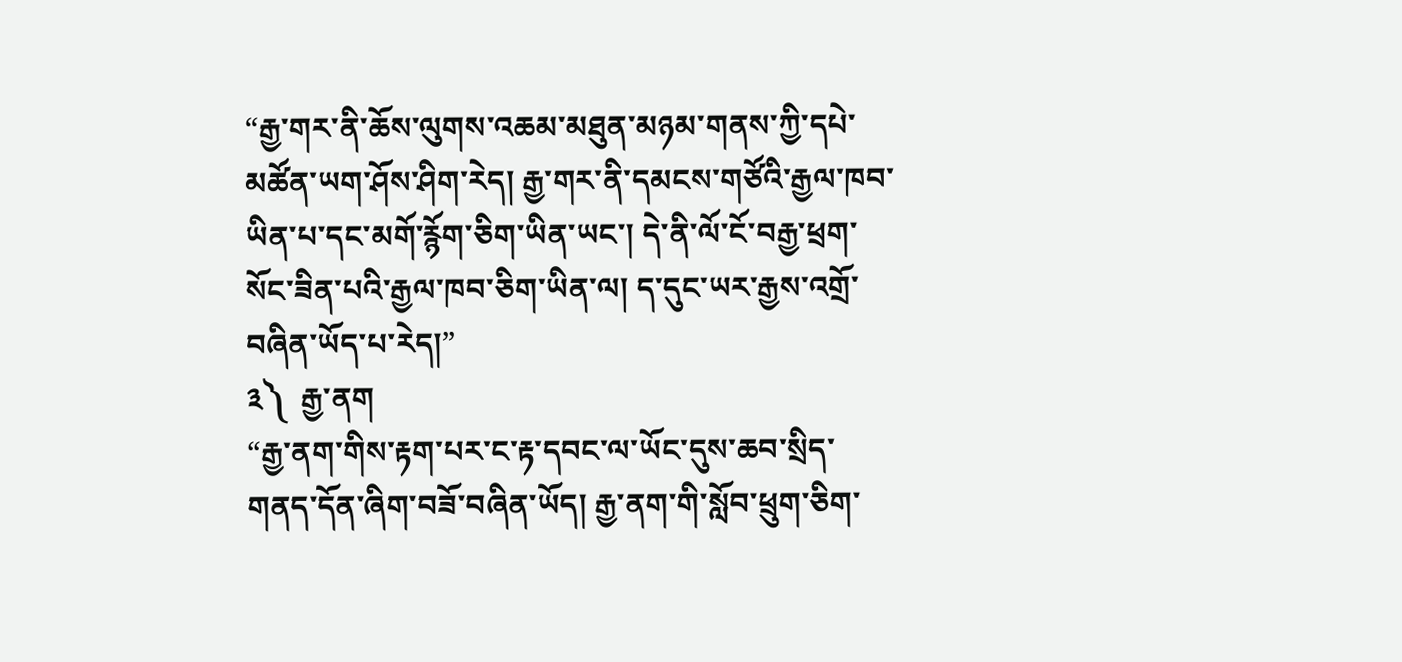“རྒྱ་གར་ནི་ཆོས་ལུགས་འཆམ་མཐུན་མཉམ་གནས་ཀྱི་དཔེ་མཚོན་ཡག་ཤོས་ཤིག་རེད། རྒྱ་གར་ནི་དམངས་གཙོའི་རྒྱལ་ཁབ་ཡིན་པ་དང་མགོ་རྙོག་ཅིག་ཡིན་ཡང་། དེ་ནི་ལོ་ངོ་བརྒྱ་ཕྲག་སོང་ཟིན་པའི་རྒྱལ་ཁབ་ཅིག་ཡིན་ལ། ད་དུང་ཡར་རྒྱས་འགྲོ་བཞིན་ཡོད་པ་རེད།”
༣༽  རྒྱ་ནག
“རྒྱ་ནག་གིས་རྟག་པར་ང་རྟ་དབང་ལ་ཡོང་དུས་ཆབ་སྲིད་གནད་དོན་ཞིག་བཟོ་བཞིན་ཡོད། རྒྱ་ནག་གི་སློབ་ཕྲུག་ཅིག་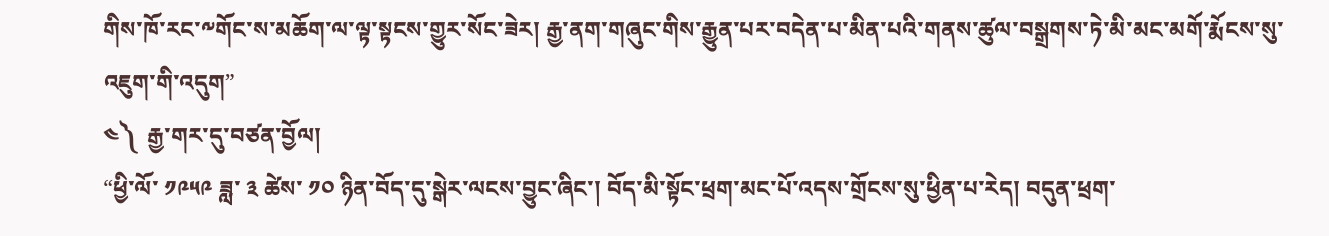གིས་ཁོ་རང་༸གོང་ས་མཆོག་ལ་ལྟ་སྟངས་གྱུར་སོང་ཟེར། རྒྱ་ནག་གཞུང་གིས་རྒྱུན་པར་བདེན་པ་མིན་པའི་གནས་ཚུལ་བསྒྲགས་ཏེ་མི་མང་མགོ་རྨོངས་སུ་འཇུག་གི་འདུག”
༤༽  རྒྱ་གར་དུ་བཙན་བྱོལ།
“ཕྱི་ལོ་ ༡༩༥༩ ཟླ་ ༣ ཚེས་ ༡༠ ཉིན་བོད་དུ་སྒེར་ལངས་བྱུང་ཞིང་། བོད་མི་སྟོང་ཕྲག་མང་པོ་འདས་གྲོངས་སུ་ཕྱིན་པ་རེད། བདུན་ཕྲག་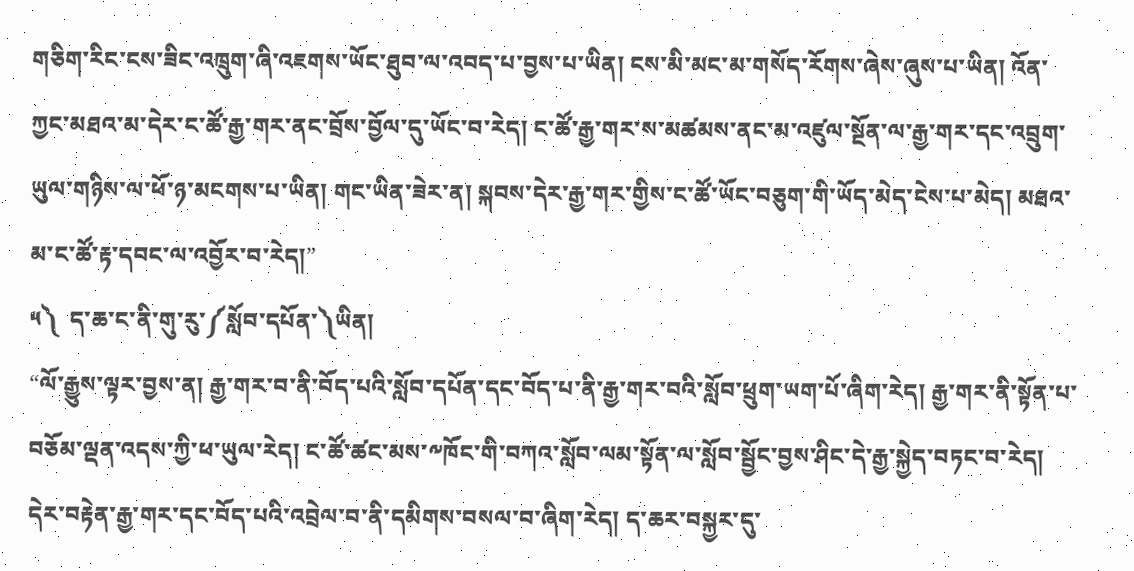གཅིག་རིང་ངས་ཟིང་འཁྲུག་ཞི་འཇགས་ཡོང་ཐུབ་ལ་འབད་པ་བྱས་པ་ཡིན། ངས་མི་མང་མ་གསོད་རོགས་ཞེས་ཞུས་པ་ཡིན། འོན་ཀྱང་མཐའ་མ་དེར་ང་ཚོ་རྒྱ་གར་ནང་བྲོས་བྱོལ་དུ་ཡོང་བ་རེད། ང་ཚོ་རྒྱ་གར་ས་མཚམས་ནང་མ་འཛུལ་སྔོན་ལ་རྒྱ་གར་དང་འབྲུག་ཡུལ་གཉིས་ལ་ཕོ་ཉ་མངགས་པ་ཡིན། གང་ཡིན་ཟེར་ན། སྐབས་དེར་རྒྱ་གར་གྱིས་ང་ཚོ་ཡོང་བཅུག་གི་ཡོད་མེད་ངེས་པ་མེད། མཐའ་མ་ང་ཚོ་རྟ་དབང་ལ་འབྱོར་བ་རེད།”
༥༽  ད་ཆ་ང་ནི་གུ་རུ་༼སློབ་དཔོན་༽ཡིན།
“ལོ་རྒྱུས་ལྟར་བྱས་ན། རྒྱ་གར་བ་ནི་བོད་པའི་སློབ་དཔོན་དང་བོད་པ་ནི་རྒྱ་གར་བའི་སློབ་ཕྲུག་ཡག་པོ་ཞིག་རེད། རྒྱ་གར་ནི་སྟོན་པ་བཅོམ་ལྡན་འདས་ཀྱི་ཕ་ཡུལ་རེད། ང་ཚོ་ཚང་མས་༸ཁོང་གི་བཀའ་སློབ་ལམ་སྟོན་ལ་སློབ་སྦྱོང་བྱས་ཤིང་དེ་རྒྱ་སྐྱེད་བཏང་བ་རེད། དེར་བརྟེན་རྒྱ་གར་དང་བོད་པའི་འབྲེལ་བ་ནི་དམིགས་བསལ་བ་ཞིག་རེད། ད་ཆར་བསྐྱར་དུ་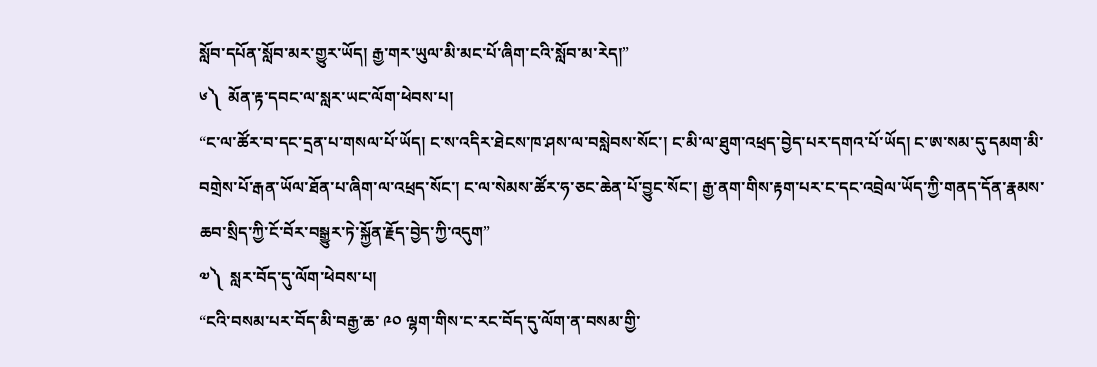སློབ་དཔོན་སློབ་མར་གྱུར་ཡོད། རྒྱ་གར་ཡུལ་མི་མང་པོ་ཞིག་ངའི་སློབ་མ་རེད།”
༦༽  མོན་རྟ་དབང་ལ་སླར་ཡང་ལོག་ཕེབས་པ།
“ང་ལ་ཚོར་བ་དང་དྲན་པ་གསལ་པོ་ཡོད། ང་ས་འདིར་ཐེངས་ཁ་ཤས་ལ་བསླེབས་སོང་། ང་མི་ལ་ཐུག་འཕྲད་བྱེད་པར་དགའ་པོ་ཡོད། ང་ཨ་སམ་དུ་དམག་མི་བགྲེས་པོ་རྒན་ཡོལ་ཐོན་པ་ཞིག་ལ་འཕྲད་སོང་། ང་ལ་སེམས་ཚོར་ཧ་ཅང་ཆེན་པོ་བྱུང་སོང་། རྒྱ་ནག་གིས་རྟག་པར་ང་དང་འབྲེལ་ཡོད་ཀྱི་གནད་དོན་རྣམས་ཆབ་སྲིད་ཀྱི་ངོ་བོར་བསྒྱུར་ཏེ་སྐྱོན་རྗོད་བྱེད་ཀྱི་འདུག”
༧༽  སླར་བོད་དུ་ལོག་ཕེབས་པ།
“ངའི་བསམ་པར་བོད་མི་བརྒྱ་ཆ་ ༩༠ ལྷག་གིས་ང་རང་བོད་དུ་ལོག་ན་བསམ་གྱི་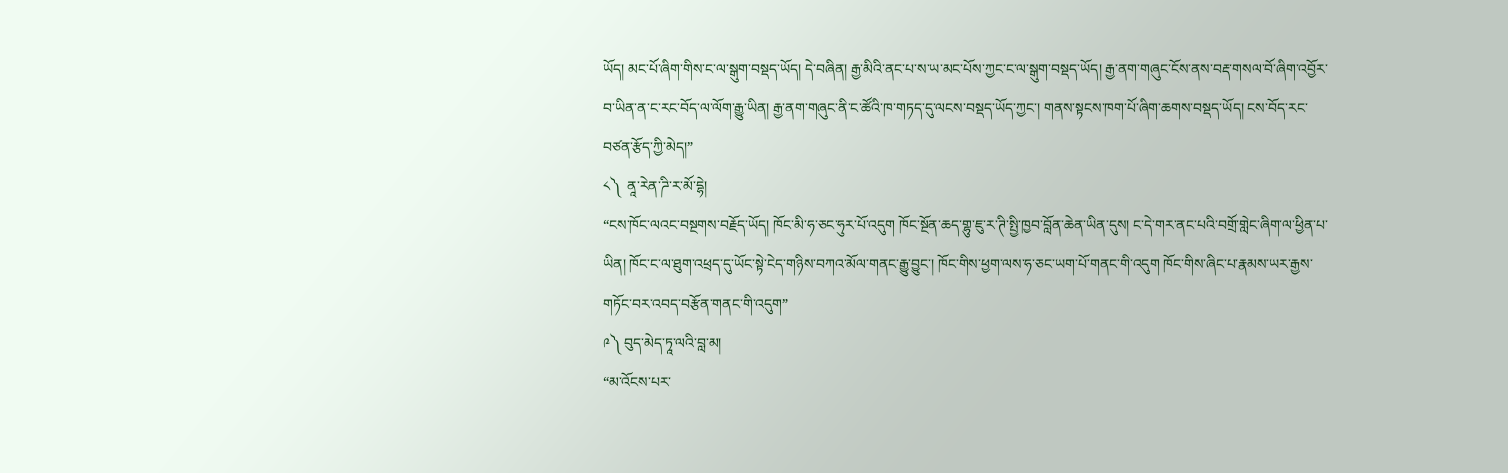ཡོད། མང་པོ་ཞིག་གིས་ང་ལ་སྒུག་བསྡད་ཡོད། དེ་བཞིན། རྒྱ་མིའི་ནང་པ་ས་ཡ་མང་པོས་ཀྱང་ང་ལ་སྒུག་བསྡད་ཡོད། རྒྱ་ནག་གཞུང་ངོས་ནས་བརྡ་གསལ་བོ་ཞིག་འབྱོར་བ་ཡིན་ན་ང་རང་བོད་ལ་ལོག་རྒྱུ་ཡིན། རྒྱ་ནག་གཞུང་ནི་ང་ཚོའི་ཁ་གཏད་དུ་ལངས་བསྡད་ཡོད་ཀྱང་། གནས་སྟངས་ཁག་པོ་ཞིག་ཆགས་བསྡད་ཡོད། ངས་བོད་རང་བཙན་རྩོད་ཀྱི་མེད།”
༨༽  ནཱ་རེན་ཌི་ར་མོ་དྷེ།
“ངས་ཁོང་ལའང་བསྔགས་བརྗོད་ཡོད། ཁོང་མི་ཧ་ཅང་ཧུར་པོ་འདུག ཁོང་སྔོན་ཆད་གྷུ་ཇུ་ར་ཊི་སྤྱི་ཁྱབ་བློན་ཆེན་ཡིན་དུས། ང་དེ་གར་ནང་པའི་བགྲོ་གླེང་ཞིག་ལ་ཕྱིན་པ་ཡིན། ཁོང་ང་ལ་ཐུག་འཕྲད་དུ་ཡོང་སྟེ་ངེད་གཉིས་བཀའ་མོལ་གནང་རྒྱུ་བྱུང་། ཁོང་གིས་ཕྱག་ལས་ཧ་ཅང་ཡག་པོ་གནང་གི་འདུག ཁོང་གིས་ཞིང་པ་རྣམས་ཡར་རྒྱས་གཏོང་བར་འབད་བརྩོན་གནང་གི་འདུག”
༩༽ བུད་མེད་ཏཱ་ལའི་བླ་མ།
“མ་འོངས་པར་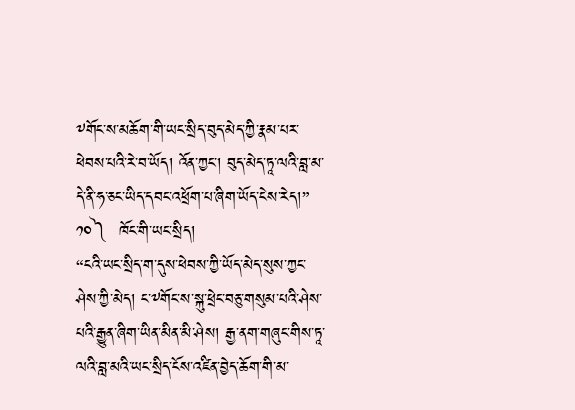༸གོང་ས་མཆོག་གི་ཡང་སྲིད་བུད་མེད་ཀྱི་རྣམ་པར་ཕེབས་པའི་རེ་བ་ཡོད། འོན་ཀྱང་། བུད་མེད་ཏཱ་ལའི་བླ་མ་དེ་ནི་ཧ་ཅང་ཡིད་དབང་འཕྲོག་པ་ཞིག་ཡོད་ངེས་རེད།”
༡༠༽  ཁོང་གི་ཡང་སྲིད།
“ངའི་ཡང་སྲིད་ག་དུས་ཕེབས་ཀྱི་ཡོད་མེད་སུས་ཀྱང་ཤེས་ཀྱི་མེད། ང་༸གོང་ས་སྐུ་ཕྲེང་བཅུ་གསུམ་པའི་ཤེས་པའི་རྒྱུན་ཞིག་ཡིན་མིན་མི་ཤེས། རྒྱ་ནག་གཞུང་གིས་ཏཱ་ལའི་བླ་མའི་ཡང་སྲིད་ངོས་འཛིན་བྱེད་ཆོག་གི་མ་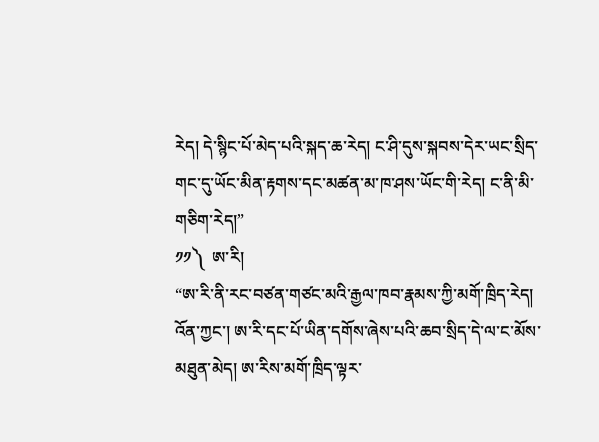རེད། དེ་སྙིང་པོ་མེད་པའི་སྐད་ཆ་རེད། ང་ཤི་དུས་སྐབས་དེར་ཡང་སྲིད་གང་དུ་ཡོང་མིན་རྟགས་དང་མཚན་མ་ཁ་ཤས་ཡོང་གི་རེད། ང་ནི་མི་གཅིག་རེད།”
༡༡༽  ཨ་རི།
“ཨ་རི་ནི་རང་བཙན་གཙང་མའི་རྒྱལ་ཁབ་རྣམས་ཀྱི་མགོ་ཁྲིད་རེད། འོན་ཀྱང་། ཨ་རི་དང་པོ་ཡིན་དགོས་ཞེས་པའི་ཆབ་སྲིད་དེ་ལ་ང་མོས་མཐུན་མེད། ཨ་རིས་མགོ་ཁྲིད་ལྟར་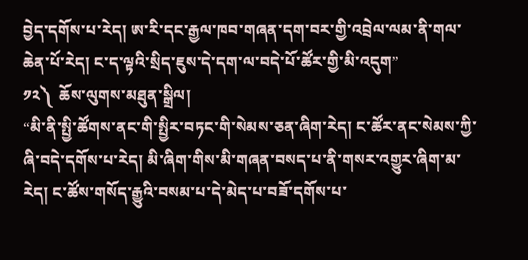བྱེད་དགོས་པ་རེད། ཨ་རི་དང་རྒྱལ་ཁབ་གཞན་དག་བར་གྱི་འབྲེལ་ལམ་ནི་གལ་ཆེན་པོ་རེད། ང་ད་ལྟའི་སྲིད་ཇུས་དེ་དག་ལ་བདེ་པོ་ཚོར་གྱི་མི་འདུག”
༡༢༽  ཆོས་ལུགས་མཐུན་སྒྲིལ།
“མི་ནི་སྤྱི་ཚོགས་ནང་གི་སྤྱིར་བཏང་གི་སེམས་ཅན་ཞིག་རེད། ང་ཚོར་ནང་སེམས་ཀྱི་ཞི་བདེ་དགོས་པ་རེད། མི་ཞིག་གིས་མི་གཞན་བསད་པ་ནི་གསར་འགྱུར་ཞིག་མ་རེད། ང་ཚོས་གསོད་རྒྱུའི་བསམ་པ་དེ་མེད་པ་བཟོ་དགོས་པ་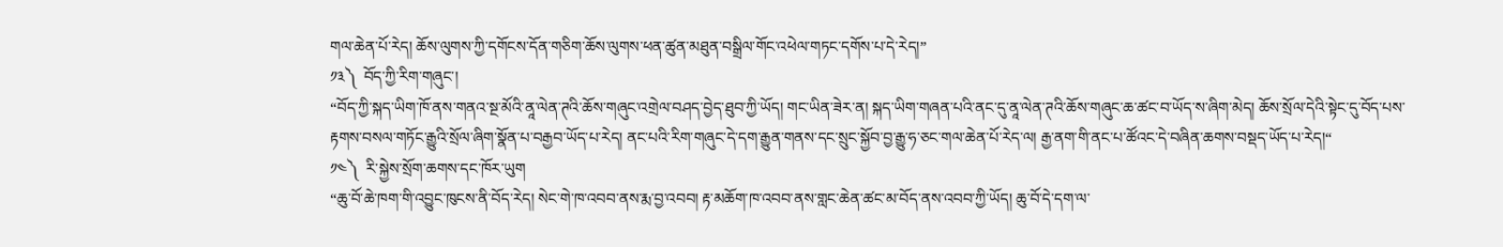གལ་ཆེན་པོ་རེད། ཆོས་ལུགས་ཀྱི་དགོངས་དོན་གཅིག་ཆོས་ལུགས་ཕན་ཚུན་མཐུན་བསྒྲིལ་གོང་འཕེལ་གཏང་དགོས་པ་དེ་རེད།”
༡༣༽  བོད་ཀྱི་རིག་གཞུང་།
“བོད་ཀྱི་སྐད་ཡིག་ཁོ་ནས་གནའ་སྔ་མོའི་ནཱ་ལེན་ཊའི་ཆོས་གཞུང་འགྲེལ་བཤད་བྱེད་ཐུབ་ཀྱི་ཡོད། གང་ཡིན་ཟེར་ན། སྐད་ཡིག་གཞན་པའི་ནང་དུ་ནཱ་ལེན་ཊའི་ཆོས་གཞུང་ཆ་ཚང་བ་ཡོད་ས་ཞིག་མེད། ཆོས་སྲོལ་དེའི་སྟེང་དུ་བོད་པས་རྟགས་བསལ་གཏོང་རྒྱུའི་སྲོལ་ཞིག་སྣོན་པ་བརྒྱབ་ཡོད་པ་རེད། ནང་པའི་རིག་གཞུང་དེ་དག་རྒྱུན་གནས་དང་སྲུང་སྐྱོབ་བྱ་རྒྱུ་ཧ་ཅང་གལ་ཆེན་པོ་རེད་ལ། རྒྱ་ནག་གི་ནང་པ་ཚོའང་དེ་བཞིན་ཆགས་བསྡད་ཡོད་པ་རེད།“
༡༤༽  རི་སྐྱེས་སྲོག་ཆགས་དང་ཁོར་ཡུག
“ཆུ་བོ་ཆེ་ཁག་གི་འབྱུང་ཁུངས་ནི་བོད་རེད། སེང་གེ་ཁ་འབབ་ནས་རྨ་བྱ་འབབ། རྟ་མཆོག་ཁ་འབབ་ནས་གླང་ཆེན་ཚང་མ་བོད་ནས་འབབ་ཀྱི་ཡོད། ཆུ་བོ་དེ་དག་ལ་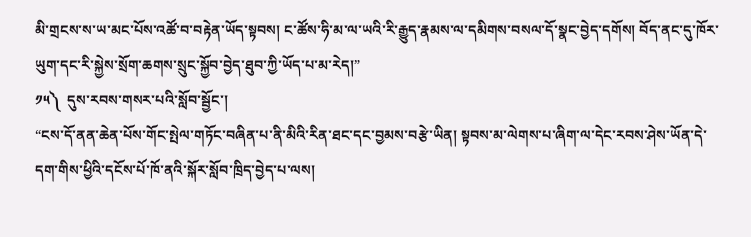མི་གྲངས་ས་ཡ་མང་པོས་འཚོ་བ་བརྟེན་ཡོད་སྟབས། ང་ཚོས་ཧི་མ་ལ་ཡའི་རི་རྒྱུད་རྣམས་ལ་དམིགས་བསལ་དོ་སྣང་བྱེད་དགོས། བོད་ནང་དུ་ཁོར་ཡུག་དང་རི་སྐྱེས་སྲོག་ཆགས་སྲུང་སྐྱོབ་བྱེད་ཐུབ་ཀྱི་ཡོད་པ་མ་རེད།”
༡༥༽  དུས་རབས་གསར་པའི་སློབ་སྦྱོང་།
“ངས་དོ་ནན་ཆེན་པོས་གོང་སྤེལ་གཏོང་བཞིན་པ་ནི་མིའི་རིན་ཐང་དང་བྱམས་བརྩེ་ཡིན། སྟབས་མ་ལེགས་པ་ཞིག་ལ་དེང་རབས་ཤེས་ཡོན་དེ་དག་གིས་ཕྱིའི་དངོས་པོ་ཁོ་ནའི་སྐོར་སློབ་ཁྲིད་བྱེད་པ་ལས།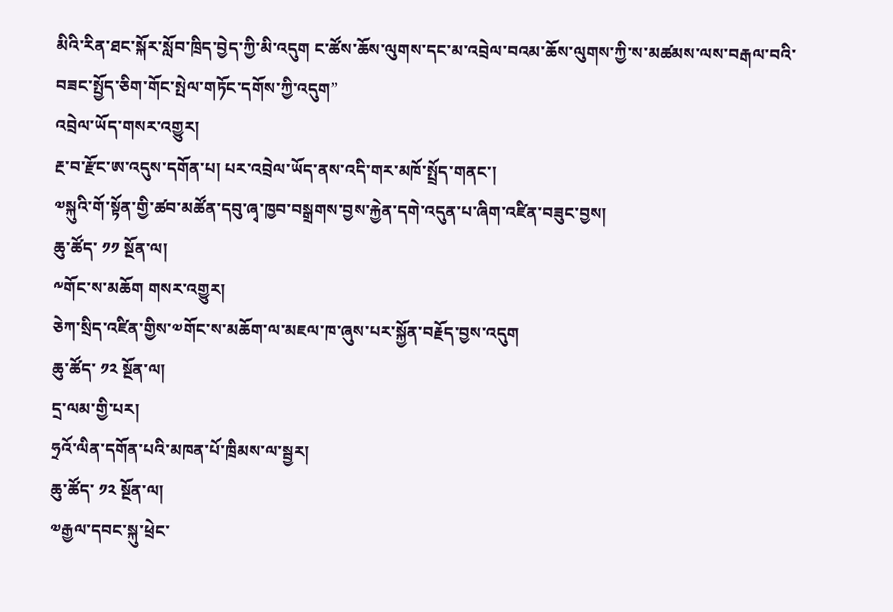མིའི་རིན་ཐང་སྐོར་སློབ་ཁྲིད་བྱེད་ཀྱི་མི་འདུག ང་ཚོས་ཆོས་ལུགས་དང་མ་འབྲེལ་བའམ་ཆོས་ལུགས་ཀྱི་ས་མཚམས་ལས་བརྒལ་བའི་བཟང་སྤྱོད་ཅིག་གོང་སྤེལ་གཏོང་དགོས་ཀྱི་འདུག”
འབྲེལ་ཡོད་གསར་འགྱུར།
རྔ་བ་རྫོང་ཨ་འདུས་དགོན་པ། པར་འབྲེལ་ཡོད་ནས་འདི་གར་མཁོ་སྤྲོད་གནང་།
༧སྐུའི་གོ་སྟོན་གྱི་ཚབ་མཚོན་དབུ་ཞྭ་ཁྱབ་བསྒྲགས་བྱས་རྐྱེན་དགེ་འདུན་པ་ཞིག་འཛིན་བཟུང་བྱས།
ཆུ་ཚོད་ ༡༡ སྔོན་ལ།
༸གོང་ས་མཆོག གསར་འགྱུར།
ཅེཀ་སྲིད་འཛིན་གྱིས་༧གོང་ས་མཆོག་ལ་མཇལ་ཁ་ཞུས་པར་སྐྱོན་བརྗོད་བྱས་འདུག
ཆུ་ཚོད་ ༡༢ སྔོན་ལ།
དྲ་ལམ་གྱི་པར།
ཧྲའོ་ལིན་དགོན་པའི་མཁན་པོ་ཁྲིམས་ལ་སྦྱར།
ཆུ་ཚོད་ ༡༢ སྔོན་ལ།
༧རྒྱལ་དབང་སྐུ་ཕྲེང་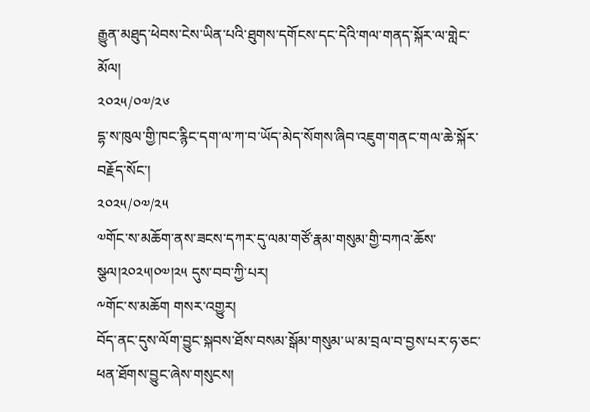རྒྱུན་མཐུད་ཕེབས་ངེས་ཡིན་པའི་ཐུགས་དགོངས་དང་དེའི་གལ་གནད་སྐོར་ལ་གླེང་མོལ།
༢༠༢༥/༠༧/༢༦
དྷ་ས་ཁུལ་གྱི་ཁང་རྙིང་དག་ལ་ཀ་བ་ཡོད་མེད་སོགས་ཞིབ་འཇུག་གནང་གལ་ཆེ་སྐོར་བརྗོད་སོང་།
༢༠༢༥/༠༧/༢༥
༧གོང་ས་མཆོག་ནས་ཟངས་དཀར་དུ་ལམ་གཙོ་རྣམ་གསུམ་གྱི་བཀའ་ཆོས་སྩལ།༢༠༢༥།༠༧།༢༥ དུས་བབ་ཀྱི་པར།
༸གོང་ས་མཆོག གསར་འགྱུར།
བོད་ནང་དུས་ལོག་བྱུང་སྐབས་ཐོས་བསམ་སྒོམ་གསུམ་ཡ་མ་བྲལ་བ་བྱས་པར་ཧ་ཅང་ཕན་ཐོགས་བྱུང་ཞེས་གསུངས།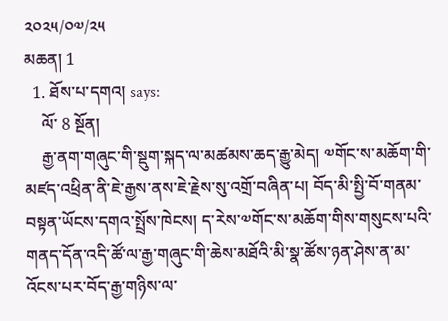༢༠༢༥/༠༧/༢༥
མཆན། 1
  1. ཐོས་པ་དགའ། says:
    ལོ་ 8 སྔོན།
    རྒྱ་ནག་གཞུང་གི་སྡུག་སྐད་ལ་མཚམས་ཆད་རྒྱུ་མེད། ༧གོང་ས་མཆོག་གི་མཛད་འཕྲིན་ནི་ཇེ་རྒྱས་ནས་ཇེ་རྗེས་སུ་འགྲོ་བཞིན་པ། བོད་མི་སྤྱི་བོ་གནམ་བསྟན་ཡོངས་དགའ་སྤྲོས་ཁེངས། ད་རེས་༧གོང་ས་མཆོག་གིས་གསུངས་པའི་གནད་དོན་འདི་ཚོ་ལ་རྒྱ་གཞུང་གི་ཆེས་མཐོའི་མི་སྣ་ཚོས་ཉན་ཤེས་ན་མ་འོངས་པར་བོད་རྒྱ་གཉིས་ལ་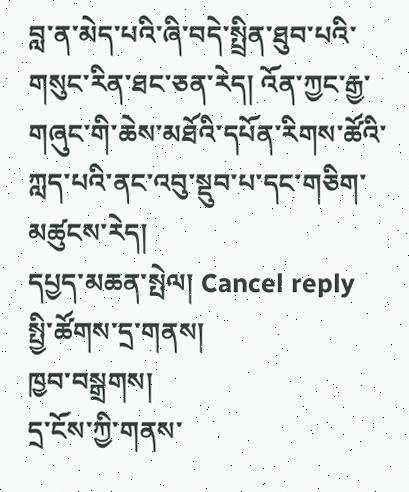བླ་ན་མེད་པའི་ཞི་བདེ་སྤྲིན་ཐུབ་པའི་གསུང་རིན་ཐང་ཅན་རེད། འོན་ཀྱང་རྒྱ་གཞུང་གི་ཆེས་མཐོའི་དཔོན་རིགས་ཚོའི་ཀླད་པའི་ནང་འབུ་སྡུབ་པ་དང་གཅིག་མཚུངས་རེད།
དཔྱད་མཆན་སྤེལ། Cancel reply
སྤྱི་ཚོགས་དྲ་གནས།
ཁྱབ་བསྒྲགས།
དྲ་ངོས་ཀྱི་གནས་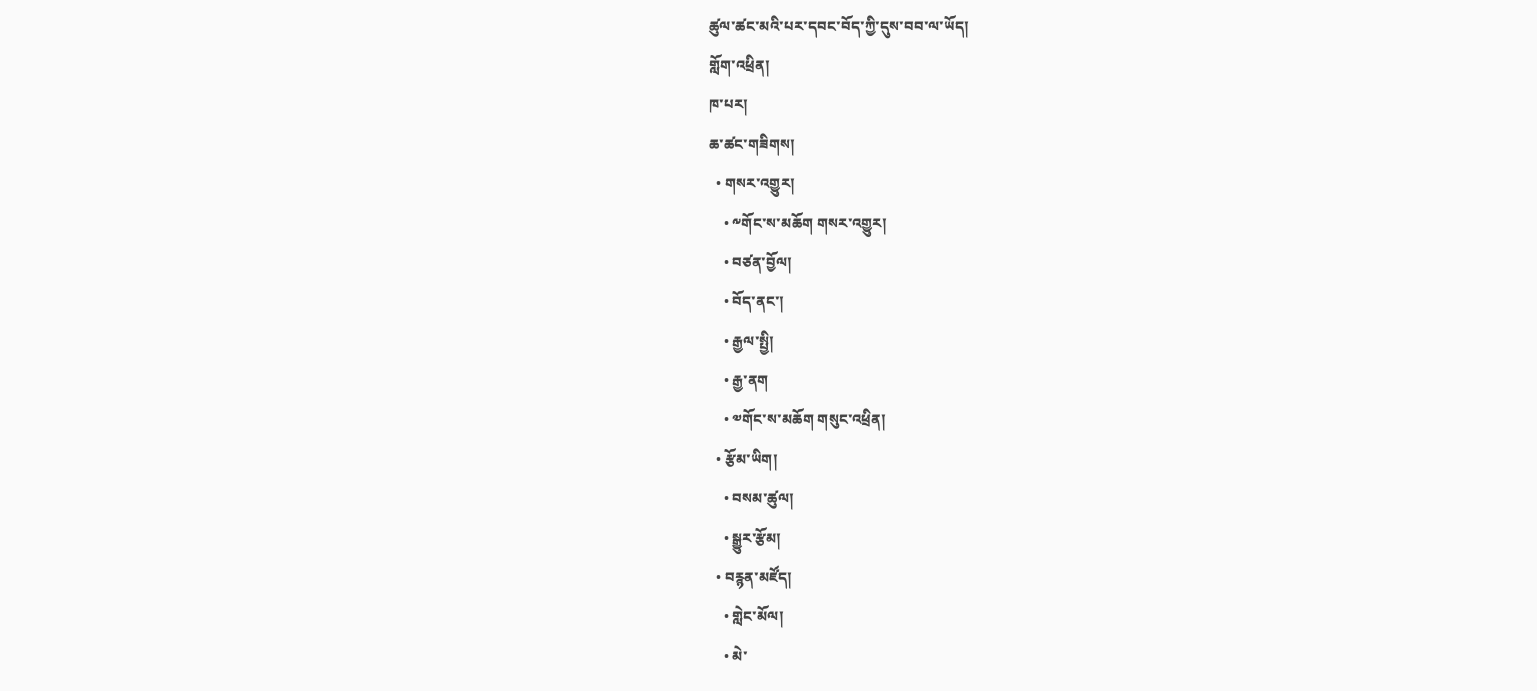ཚུལ་ཚང་མའི་པར་དབང་བོད་ཀྱི་དུས་བབ་ལ་ཡོད།
གློག་འཕྲིན།
ཁ་པར།
ཆ་ཚང་གཟིགས།
  • གསར་འགྱུར།
    • ༸གོང་ས་མཆོག གསར་འགྱུར།
    • བཙན་བྱོལ།
    • བོད་ནང་།
    • རྒྱལ་སྤྱི།
    • རྒྱ་ནག
    • ༧གོང་ས་མཆོག གསུང་འཕྲིན།
  • རྩོམ་ཡིག།
    • བསམ་ཚུལ།
    • སྒྱུར་རྩོམ།
  • བརྙན་མཛོད།
    • གླེང་མོལ།
    • མེ་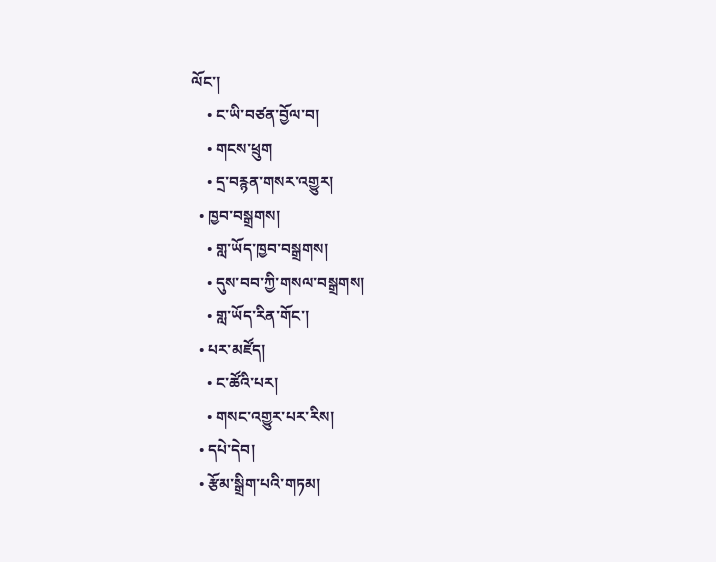ལོང་།
    • ང་ཡི་བཙན་བྱོལ་བ།
    • གངས་ཕྲུག
    • དྲ་བརྙན་གསར་འགྱུར།
  • ཁྱབ་བསྒྲགས།
    • གླ་ཡོད་ཁྱབ་བསྒྲགས།
    • དུས་བབ་ཀྱི་གསལ་བསྒྲགས།
    • གླ་ཡོད་རིན་གོང་།
  • པར་མཛོད།
    • ང་ཚོའི་པར།
    • གསང་འགྱུར་པར་རིས།
  • དཔེ་དེབ།
  • རྩོམ་སྒྲིག་པའི་གཏམ།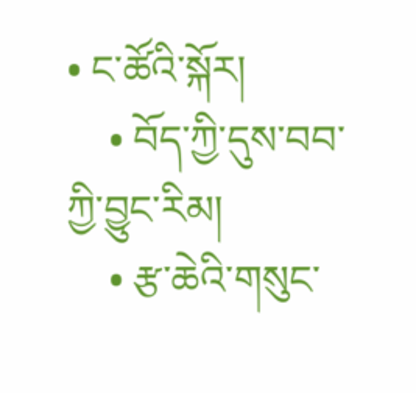• ང་ཚོའི་སྐོར།
    • བོད་ཀྱི་དུས་བབ་ཀྱི་བྱུང་རིམ།
    • རྩ་ཆེའི་གསུང་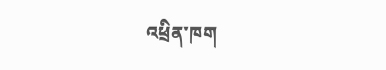འཕྲིན་ཁག